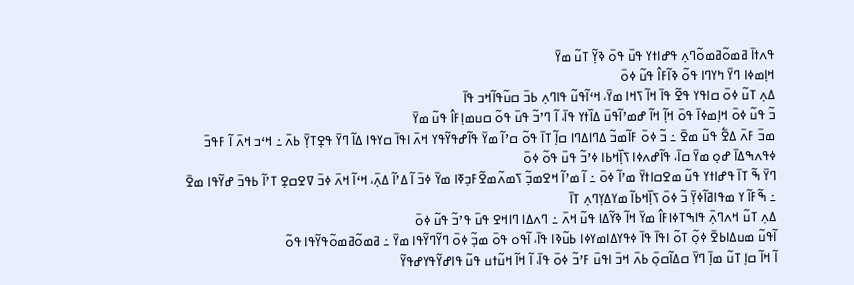ߟߍߙߊ߫ ߥߘߋ߬ߥߘߋ߬ߣߍ߲ ߟߝߊߙߌ ߟߎ߫ ߟߋ߫ ߢߌ߲߬ ߠߎ߬ ߘߌ߫
ߞߊ߲ߘߦߊ ߣߌ߫ ߤߌߣߊ ߟߋ߬ ߢߊ߬ߓߊ߮ ߟߎ߬ ߦߋ߫
ߡߍ߲ ߠߎ߬ ߦߋ߫ ߛߊߟߌ ߟߐ߬ ߟߊ߫ ߞߊ߬ ߖߞߊ ߘߌ߫، ߞߵߊ߬ߟߎ߬ ߟߊߣߍ߲ ߕߏ߫ ߛߎ߬ߟߊ߬ߞߏ ߟߊ߫
ߏ߬ ߟߎ߬ ߦߋ߫ ߞߊ߲ߘߦߊ߫ ߟߋ߫ ߞߊ߲߬ ߞߊ߬ ߝߘߴߊ߬ߟߎ߫ ߡߊ߰ߙߌ ߟߊ߫، ߊ߬ ߣߴߏ߬ ߟߎ߫ ߟߋ߬ ߛߎߘߊ߲ߓߊ߮ ߟߎ߬ ߘߌ߫
ߘߏ߫ ߓߍ߫ ߡߐ߱ ߟߎ߬ ߘߐ߫ ߸ ߏ߬ ߦߋ߫ ߓߊ߬ߘߏ߬ ߡߣߊߡߣߊ ߛߊ߲߬ ߠߊ߫ ߟߋ߬ ߛߴߊ߬ ߘߌ߫ ߟߊ߬ߝߟߌ߬ߟߌ ߞߍ߫ ߊߟߊ߫ ߛߌߟߊ ߡߊ߬ ߣߌ߫ ߟߐ߲ߠߌ߲߫ ߕߍ߫ ߸ ߞߵߏ ߞߍ߫ ߊ߬ ߓߟߏ߫ ߦߟߍߒߡߊ߫ ߝߋ߲ ߘߌ߫ ߛߊ߫، ߟߊ߬ߝߍߦߊ ߖߊ߲߰ߞߕߊ ߦߴߏ߬ ߟߎ߫ ߟߋ߬ ߦߋ߫
ߣߌ߫ ߒ߬ ߠߊ߫ ߟߝߊߙߌ ߟߎ߬ ߘߐߛߊߙߌ߫ ߘߴߊ߬ ߦߋ߫ ߸ ߊ߬ ߘߴߊ߬ ߞߐߘߏ߲߬ ߖߘߍ߬ߘߐ߬ߓߏ߲ߧߊ ߘߌ߫ ߦߏ߫ ߊ߬ ߡߴߊ߬ ߡߍ߲߫، ߞߵߊ߬ ߞߍ߫ ߦߏ߫ ߜߐߛߐ߲ ߠߴߊ߬ ߕߟߏ߫ ߝߌ߬ߟߊ ߘߐ߫ ߸ ߒ߬ߓߊ߬ ߌ ߘߟߊߥߊ߬ߦߌ߲߫ ߏ߬ ߦߋ߫ ߖߊ߲߰ߞߕߊ߬ ߘߌߡߌ߲ߣߍ߲ ߠߊ߫
ߡߍ߲ ߠߎ߬ ߞߍߣߍ߲߫ ߟߊߒߠߦߊߓߊ߮ ߘߌ߫ ߞߊ߬ ߢߌ߬ߡߊ ߟߎ߬ ߞߍ߫ ߸ ߣߍߡߊ ߣߊߞߐ ߟߎ߫ ߟߴߏ߬ ߟߎ߬ ߦߋ߫
ߊ߬ߟߎ߬ ߘߎߡߊߕߐ߫ ߦߋ߲߬ ߠߋ߬ ߊߟߊ߫ ߟߊ߫ ߦߟߌߡߊߘߌߦߊ ߕߎ߬ߢߊ ߟߊ߫، ߊ߬ߟߋ ߟߋ߫ ߘߏ߲߬ ߦߋ߫ ߣߌ߬ߣߌ߬ߟߊ ߘߌ߫ ߸ ߥߘߋ߬ߥߘߋ߬ߟߌ߬ߟߊ ߟߋ߬
ߊ߬ ߞߊ߬ ߛߊ߲ ߠߎ߬ ߘߊ߲߫ ߣߌ߫ ߛߡߊ߬ߛߋ߲߫ ߕߍ߫ ߞߏ߫ ߊߟߎ߫ ߓߴߏ߬ ߦߋ߫ ߟߊ߫، ߊ߬ ߞߊ߬ ߞߎ߬ߙߎ ߟߎ߬ ߟߊߝߌ߬ߟߌߝߟߌ߬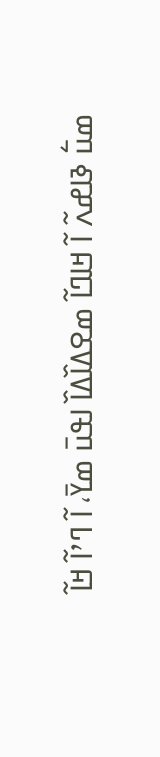ߘߎ߱ ߢߊߝߍ߬ ߊ߬ ߞߊߣߊ߬ ߘߐߡߊ߰ߡߊ߰ ߊߟߎ߫ ߘߌ߫، ߊ߬ ߣߴߊ߬ ߞߊ߬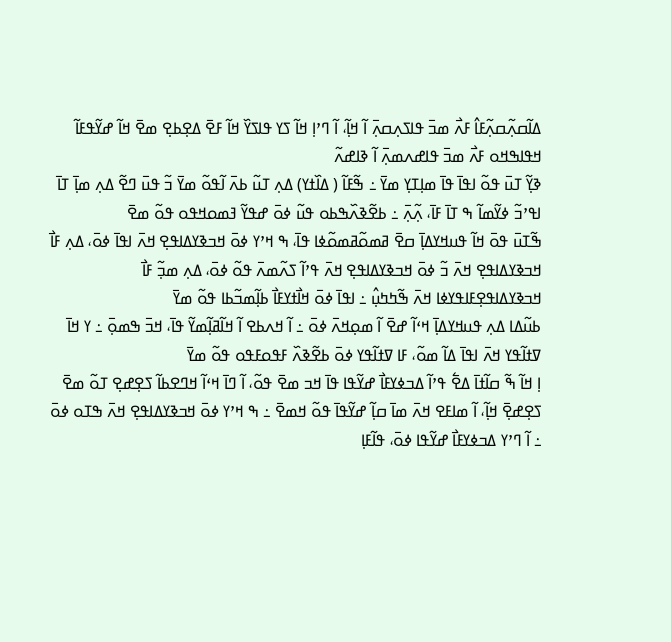ߡߊ߬ߛߍ߲߬ߛߍ߲߬ߓߊ߮ ߓߍ߯ ߘߏ߫ ߟߊߖߍ߲ߛߍ߲߫ ߊ߬ ߞߊ߲߬، ߊ߬ ߣߴߊ߲ ߞߊ߬ ߖߌ ߟߊߖߌ߰ ߞߊ߬ ߓߐ߫ ߡߐ߲ߕߐ߲ ߘߐ߫ ߞߊ߬ ߝߌ߬ߟߓߊ߬ ߞߟߊߒߞߋ ߓߍ߯ ߘߏ߫ ߟߊߝߍߘߍ߲߫ ߊ߬ ߢߊߝߍ߬
ߢߌ߲߬ ߠߎ߫ ߟߋ߬ ߊߟߊ߫ ߟߊ߫ ߘߊ߲ߠߌ߲ ߘߌ߫ ߸ ߒ߬ߓߊ߬ ( ߡߊ߰ߙߌ) ߡߍ߲ ߠߎ߬ ߕߍ߫ ߊ߬ߟߋ߬ ߘߌ߫ ߏ߬ ߟߎ߫ ߣߐ߬ ߡߍ߲ ߘߊ߲߫ ߠߊ߫ ߊߟߴߏ߬ ߦߌ߬ߘߊ߬ ߒ ߠߊ߫ ߓߊ߫، ߍ߲߬ߍ߲߫ ߸ ߕߐ߬ߢߍ߰ߒߕߋ ߟߎ߬ ߦߋ߫ ߝߟߌ߬ ߔߘߋߞߟߋ ߟߋ߬ ߘߐ߫
ߒ߬ߠߎ߫ ߟߋ߫ ߞߊ߬ ߟߎߞߌߡߊ߲߫ ߛߐ߫ ߥߘߋ߬ߥߘߋ߬ߦߊ ߟߊ߫، ߒ ߞߴߌ ߦߋ߫ ߞߏߢߌߡߊߟߐ߲ ߞߍ߫ ߊߟߊ߫ ߦߋ߫، ߡߍ߲ ߓߊ߯ ߞߏߢߌߡߊߟߐ߲ ߞߍ߫ ߏ߬ ߦߋ߫ ߞߏߢߌߡߊߟߐ߲ ߞߍ߫ ߟߴߊ߬ ߖߍ߬ߘߍ߫ ߟߋ߬ ߦߋ߫، ߡߍ߲ ߘߏ߲߬ ߓߊ߯ ߞߏߢߌߡߊߟߐ߲ߓߊߟߌߦߊ ߞߍ߫ ߒ߬ߤߤߎ߲߮ ߸ ߊߟߊ߫ ߦߋ߫ ߞߊ߯ߙߌߓߊ߯ ߕߊ߲߬ߘߏ߬ߕߊ ߟߋ߬ ߘߌ߫
ߕߎ߬ߡߊ ߡߍ߲ ߟߎߞߌߡߊ߲߫ ߞߵߊ߬ ߝߐ߫ ߊ߬ ߘߋ߲ߞߍ߫ ߦߋ߫ ߸ ߊ߬ ߞߍߕߐ ߊ߬ ߞߊ߬ߥߊ߲߬ߘߌ߬ ߟߊ߫، ߞߏ߫ ߒߘߋ߲߫ ߸ ߌ ߞߊ߫ ߜߙߊ߬ߟߌ ߞߍ߫ ߊߟߊ߫ ߡߊ߬ ߘߋ߬، ߓߊ ߜߙߊ߬ߟߌ ߦߋ߫ ߕߐ߬ߢߍ߰ ߓߟߋߓߟߋ ߟߋ߬ ߘߌ߫
ߊ߲ ߞߊ߬ ߒ߬ ߛߊ߬ߙߊ߫ ߡߐ߱ ߟߴߊ߬ ߡߏߦߌߓߊ߯ ߝߌ߬ߟߊ ߟߊ߫ ߞߏ ߘߐ߫ ߟߋ߬، ߊ߬ ߣߊ߫ ߞߵߊ߬ ߞߣߐߕߊ߬ ߖߐ߲ߝߐ߲ ߠߋ߬ ߘߐ߫ ߖߐ߲ߝߐ߲߫ ߞߊ߲߬، ߊ߬ ߘߊߓߐ ߞߍ߫ ߘߊ߫ ߛߊ߲߬ ߝߌ߬ߟߊ߫ ߟߋ߬ ߞߘߐ߫ ߸ ߒ ߞߴߌ ߦߋ߫ ߞߏߢߌߡߊߟߐ߲ ߞߍ߫ ߒߠߋ ߦߋ߫ ߸ ߊ߬ ߣߴߌ ߡߏߦߌߓߊ߯ ߝߌ߬ߟߊ ߦߋ߫، ߟߊ߬ߓߊ߲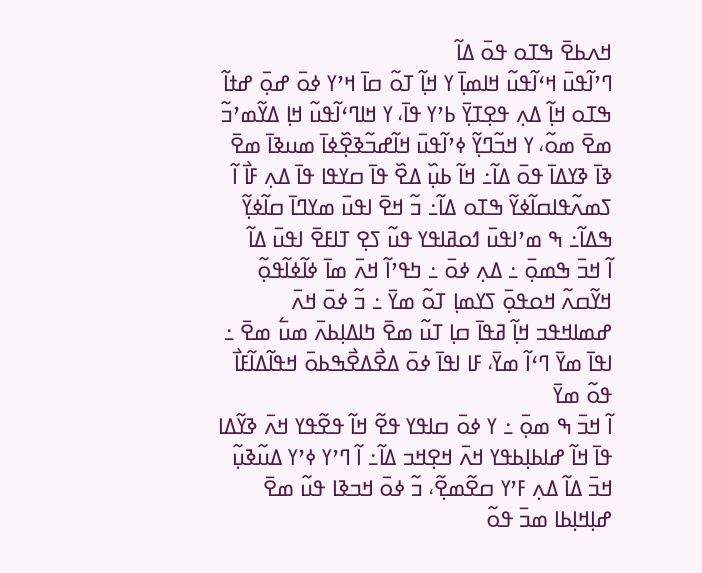ߞߍߕߐ߫ ߒߠߋ ߟߋ߫ ߡߊ߬
ߣߴߊ߬ߟߎ߫ ߞߵߊ߬ߟߎ߬ ߞߊߘߊ߲߫ ߌ ߞߊ߲߬ ߠߋ߬ ߛߊ߫ ߞߴߌ ߦߋ߫ ߝߋ߲߫ ߝߙߊ߬ ߒߠߋ ߞߊ߲߬ ߡߍ߲ ߟߐ߲ߠߌ߲߫ ߕߴߌ ߟߊ߫، ߌ ߞߊߣߵߊ߬ߟߎ߬ ߞߊ߲ ߡߌ߬ߘߴߏ߬ ߘߐ߫ ߘߋ߬، ߌ ߞߏ߬ߣߌ߲߬ ߦߴߊ߬ߟߎ߫ ߞߊ߬ߝߏ߬ߢߐ߲߰ߦߊ߫ ߘߎߢߊ߫ ߘߐ߫ ߢߊ߫ ߢߌߡߊ߫ ߟߋ߫ ߡߊ߬߸ ߞߊ߬ ߕߎ߲߰ ߡߐ߰ ߟߊ߫ ߛߌߟߊ ߟߊ߫ ߡߍ߲ ߓߊ߯ ߊ߬ ߖߘߍ߬ߟߊߛߊ߬ߦߌ߬ ߒߠߋ ߡߊ߬߸ ߏ߬ ߞߐ߫ ߊߟߎ߫ ߘߌߣߊ߫ ߛߊ߬ߦߌ߲߬ ߒߡߊ߬߸ ߒ ߘߴߊߟߎ߫ ߗߋߥߊߟߌ ߟߎ߬ ߖߐ߲ ߠߊߓߐ߫ ߊߟߎ߫ ߡߊ߬
ߊ߬ ߞߏ߫ ߒߘߋ߲߫ ߸ ߡߍ߲ ߦߋ߫ ߸ ߤߟߴߊ߬ ߞߍ߫ ߘߊ߫ ߦߊ߬ߦߊ߬ߟߋ߲߬ ߞߌ߬ߛߍ߬ ߞߋߟߋ߲߫ ߖߌߘߊ߲ ߠߋ߬ ߘߌ߫ ߸ ߏ߬ ߦߋ߫ ߞߍ߫ ߝߘߊߞߟߏ ߞߊ߲߬ ߥߟߊ߫ ߛߊ߲ ߠߎ߬ ߘߐ߫ ߤߊߡߊ߲ߕߍ߫ ߘߎ߱ ߘߐ߫ ߸ ߊߟߊ߫ ߘߌ߫ ߣߵߊ߬ ߘߌ߫، ߓߊ ߊߟߊ߫ ߦߋ߫ ߡߐ߯ߡߐ߯ߒߕߋ߫ ߞߟߊ߬ߡߊ߬ߓߊ߯ ߟߋ߬ ߘߌ߫
ߊ߬ ߞߏ߫ ߒ ߘߋ߲߫ ߸ ߌ ߦߋ߫ ߛߊߟߌ ߟߐ߬ ߞߊ߬ ߟߐ߬ߟߌ ߞߍ߫ ߢߌ߬ߡߊ ߟߊ߫ ߞߊ߬ ߝߊߕߊ߲ߕߟߌ ߞߍ߫ ߞߐ߲ߞߏ ߡߊ߬߸ ߊ߬ ߣߴߌ ߦߴߌ ߡߎ߬ߢߎ߲߬ ߞߏ߫ ߡߊ߬ ߡߍ߲ ߓߴߌ ߛߐ߬ߘߐ߲߬، ߏ߬ ߦߋ߫ ߞߏߢߊ ߟߎ߬ ߘߐ߫ ߝߊ߲ߞߊ߲ߕߊ ߘߏ߫ ߟߋ߬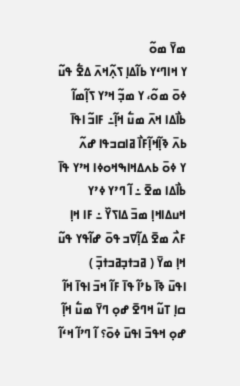ߘߌ߫ ߘߋ߬
ߌ ߞߊߣߵߌ ߕߊ߬ߡߊ߲ ߖߍ߲߬ߞߍ߫ ߡߐ߱ ߟߎ߬ ߦߋ߫ ߘߋ߬، ߌ ߘߏ߲߬ ߞߴߌ ߖߊ߲߬ߘߊ߬ ߕߊ߯ߡߊ ߞߍ߫ ߘߎ߱ ߞߊ߲߬߸ ߓߊߏ߬ ߊߟߊ߫ ߕߍ߫ ߢߊ߲߬ߞߊ߲߬ߓߊ߯ ߥߊߛߏߟߊ ߝߍ߬
ߌ ߦߋ߫ ߕߍߡߞߊߒߞߋߦߊ ߞߴߌ ߟߊ߫ ߕߊ߯ߡߊ ߘߐ߫ ߸ ߊ߬ ߣߴߌ ߦߴߌ ߞߎߡߊߞߊ߲ ߘߏ߫ ߡߊߖߌ߰ ߸ ߓߊ ߞߊ߲ ߓߍ߯ ߘߐ߫ ߡߊ߲߬ߜߏ ߟߋ߫ ߝߊ߬ߟߌ ߟߎ߬ ߞߊ߲ ߘߌ߫ ( ߥߏߙߏ߲ߥߏߙߏ߲߫ )
ߊߟߎ߫ ߢߊ߫ ߕߴߊ߬ ߟߊ߫ ߓߊ߬ ߞߏ߫ ߊߟߊ߫ ߞߊ߬ ߛߊ߲ ߠߎ߬ ߞߣߐ߫ ߝߋ߲ ߣߌ߫ ߘߎ߱ ߞߊ߲߬ ߝߋ߲ ߞߟߏ߫ ߊߟߎ߫ ߦߋ߫؟ ߊ߬ ߣߴߊ߬ ߞߵߊ߬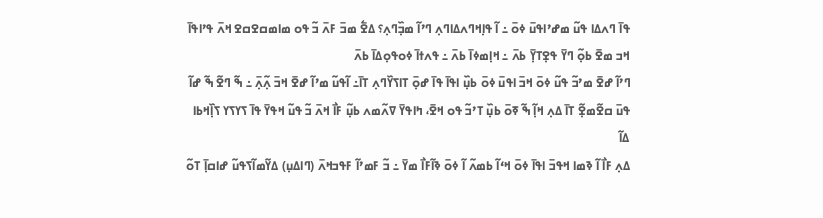ߟߊ߫ ߣߍߡߊ ߟߎ߬ ߘߝߴߊߟߎ߫ ߦߋ߫ ߸ ߊ߬ ߟߊ߲ߞߣߍߡߊߣߍ߲ ߣߴߊ߬ ߘߏ߲߰ߣߍ߲؟ ߡߐ߱ ߘߏ߫ ߓߍ߫ ߏ߬ ߟߋ ߘߊߘߛߐߛߐ ߞߍ߫ ߟߴߊߟߊ߫ ߞߏ ߘߐ߫ ߕߋ߲߬ ߣߌ߫ ߟߐ߲ߠߌ߲߫ ߕߍ߫ ߸ ߞߊ߲ߘߦߊ߫ ߕߍ߫ ߸ ߟߍߙߊ߫ ߦߋߟߋ߲ߡߊ߫ ߕߍ߫
ߣߴߊ߬ ߝߐ߫ ߘߴߏ߬ ߟߎ߬ ߦߋ߫ ߞߏ߫ ߊߟߎ߫ ߦߋ߫ ߕߎ߲߰ ߊߟߊ߫ ߟߊ߫ ߝߋ߲߫ ߠߊߖߌ߰ߣߍ߲ ߠߊ߫߸ ߊ߬ߟߎ߬ ߘߴߊ߬ ߝߐ߫ ߞߏ߫ ߍ߲߬ߍ߲߫ ߸ ߒ߬ ߣߐ߬ ߒ߬ ߝߊ߬ ߟߎ߫ ߛߐ߬ߘߐ߲߬ ߠߊ߫ ߡߍ߲ ߞߊ߲߬ ߒ߬ ߧߋ߫ ߕߎ߲߰ ߠߴߏ߬ ߟߋ ߞߐ߫، ߤߊߟߌ߫ ߜߍ߬ߘߍ ߕߎ߲߬ ߓߊ߯ ߞߍ߫ ߏ߬ ߟߎ߬ ߞߟߌ߫ ߟߊ߫ ߖߌߖߌ ߖߊ߲߰ߞߕߊ ߡߊ߬
ߡߍ߲ ߓߊ߯ ߊ߬ ߢߘߊ ߞߟߏ߫ ߊߟߊ߫ ߦߋ߫ ߞߵߊ߬ ߕߘߍ߬ ߊ߬ ߦߋ߫ ߢߊ߬ߓߊ߯ ߘߌ߫ ߸ ߏ߬ ߓߘߴߊ߬ ߓߟߏߞߍ߫ (ߣߊߡߎ߲) ߡߌ߬ߘߊ߬ߖߟߎ߬ ߝߊߛߊ߲߫ ߠߋ߬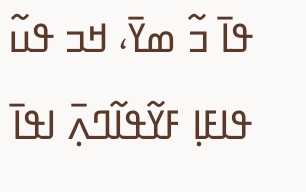ߟߊ߫ ߏ߬ ߘߌ߫، ߞߏ ߟߎ߬ ߟߊߓߊ߲ ߓߌ߬ߟߊ߬ߣߍ߲߫ ߊߟߊ߫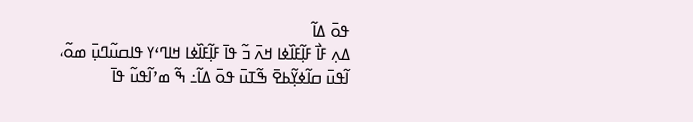ߟߋ߫ ߡߊ߬
ߡߍ߲ ߓߊ߯ ߓߊ߲߬ߓߊ߰ߦߊ ߞߍ߫ ߏ߬ ߟߊ߫ ߓߊ߲߬ߓߊ߰ߦߊ ߞߊߣߵߌ ߟߊߛߎ߬ߣߎ߲߫ ߘߋ߬، ߊ߬ߟߎ߫ ߛߊ߬ߦߌ߲߬ߕߐ߫ ߒ߬ߠߎ߫ ߟߋ߫ ߡߊ߬߸ ߒ߬ ߘߴߊ߬ߟߎ߬ ߟߊ߫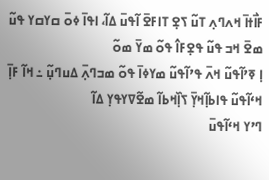ߓߊ߯ߙߊ߫ ߞߍߣߍ߲ ߠߎ߬ ߖߐ߲ ߠߊߓߐ߫ ߊ߬ߟߎ߫ ߡߊ߬، ߊߟߊ߫ ߦߋ߫ ߛߌߛߌ ߟߎ߬ ߘߐ߫ ߞߏ ߟߎ߬ ߟߐ߲ߓߊ߮ ߟߋ߬ ߘߌ߫ ߘߋ߬
ߊ߲ ߧߴߊ߬ߟߎ߬ ߞߍ߫ ߟߴߊ߬ߟߎ߬ ߘߌߦߊ߫ ߟߋ߬ ߘߏߣߍ߲߫ ߡߎߣߎ߲߬ ߸ ߞߊ߬ ߓߊ߲߫ ߞߵߊ߬ߟߎ߬ ߟߊߕߊ߲߬ߞߌ߲߫ ߖߊ߲߰ߞߕߊ߬ ߘߐ߬ߜߌߟߌ߲ ߡߊ߬
ߣߴߌ ߞߵߊ߬ߟߎ߫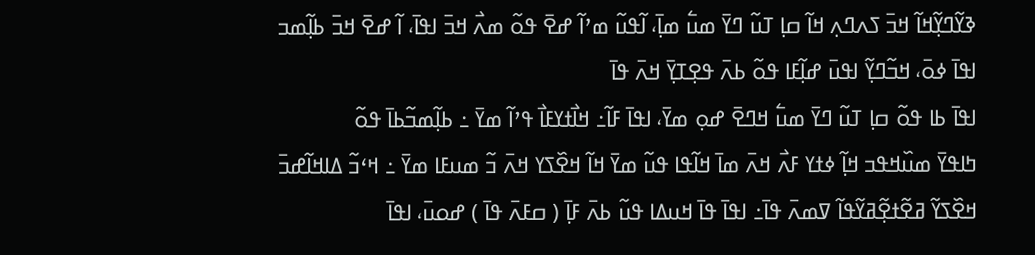ߢߌ߬ߣߌ߲߬ߞߊ߬ ߞߏ߫ ߖߍߣߍ߲ ߞߊ߬ ߛߊ߲ ߠߎ߬ ߣߌ߫ ߘߎ߱ ߘߊ߲߫، ߊ߬ߟߎ߬ ߘߴߊ߬ ߝߐ߫ ߟߋ߬ ߘߍ߯ ߞߏ߫ ߊߟߊ߫، ߊ߬ ߝߐ߫ ߞߏ߫ ߕߊ߲߬ߘߏ ߊߟߊ߫ ߦߋ߫، ߞߏ߬ߣߌ߲߬ ߊߟߎ߫ ߝߊ߲߬ߓߊ ߟߋ߬ ߕߍ߫ ߟߐ߲ߠߌ߲߫ ߞߍ߫ ߟߊ߫
ߊߟߊ߫ ߕߊ ߟߋ߬ ߛߊ߲ ߠߎ߬ ߣߌ߫ ߘߎ߱ ߞߣߐ߫ ߝߋ߲ ߘߌ߫، ߊߟߊ߫ ߓߊ߬߸ ߞߊ߯ߙߌߓߊ߯ ߟߴߊ߬ ߘߌ߫ ߸ ߕߊ߲߬ߘߏ߬ߕߊ߫ ߟߋ߬
ߤߊߟߌ߫ ߘߎ߰ߞߟߏ ߞߊ߲߬ ߦߙߌ ߓߍ߯ ߞߍ߫ ߘߊ߫ ߞߊ߬ߟߊ ߟߎ߬ ߘߌ߫ ߞߊ߬ ߞߐ߰ߖߌ ߞߍ߫ ߏ߬ ߘߎߓߊ ߘߌ߫ ߸ ߞߵߏ߬ ߡߊߞߊ߬ߝߏ߫ ߞߐ߰ߖߌ߬ ߥߐ߬ߙߐ߲߬ߥߌ߬ߟߊ߬ ߜߘߍ߫ ߟߊ߫߸ ߊߟߊ߫ ߟߊ߫ ߞߎߡߊ ߟߎ߬ ߕߍ߫ ߓߊ߲߫ ( ߛߓߍ߫ ߟߊ߫ ) ߝߋߎ߫، ߊߟߊ߫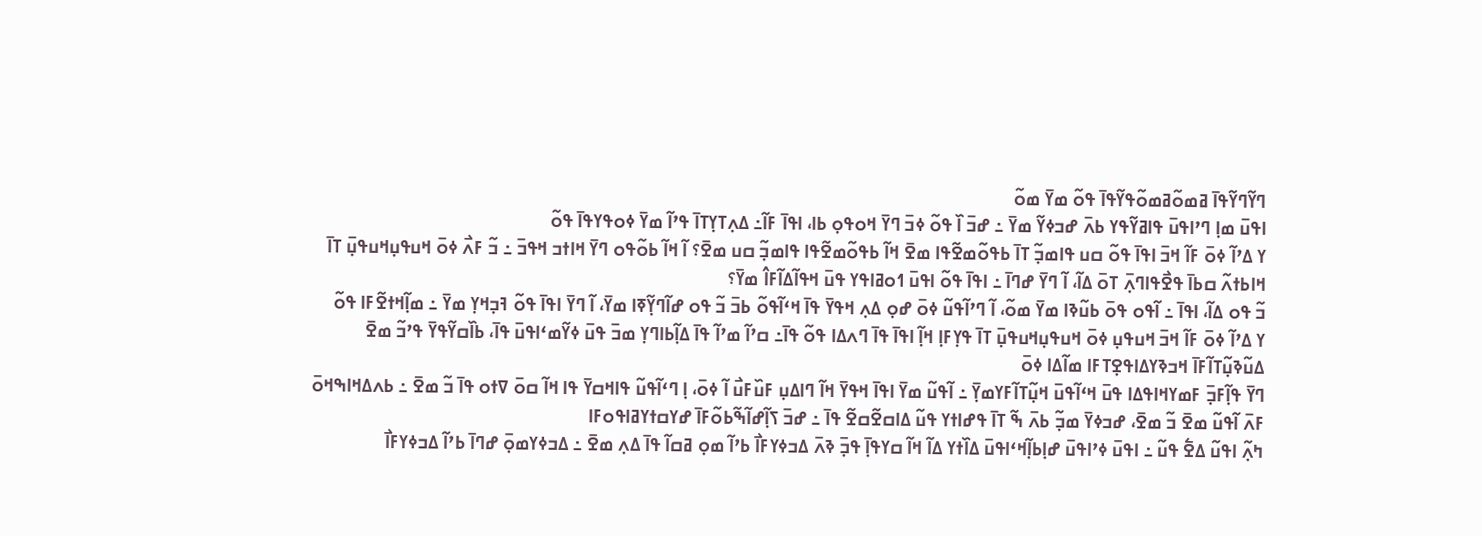ߣߌ߬ߣߌ߬ߟߊ߫ ߥߘߋ߬ߥߘߋ߬ߟߌ߬ߟߊ߫ ߟߋ߬ ߘߌ߫ ߘߋ߬
ߊߟߎ߫ ߘߊ߲ ߣߴߊߟߎ߫ ߟߊߥߌ߬ߟߌ ߕߍ߫ ߝߏߦߌ߬ ߘߌ߫ ߸ ߝߏ߫ ߊ߰ ߟߋ߬ ߦߏ߫ ߣߌ߫ ߞߋߟߋ߲ ߕߊ، ߊߟߊ߫ ߓߊ߬߸ ߡߍ߲ߠߌ߲ߠߊ߫ ߟߴߊ߬ ߘߌ߫ ߦߋߟߌߟߊ߫ ߟߋ߬
ߌ ߡߴߊ߬ ߦߋ߫ ߓߊ߬ ߞߏ߫ ߊߟߊ߫ ߟߋ߬ ߛߎ ߟߊߘߏ߲߬ ߠߊ߫ ߕߟߋ߬ߘߐ߬ߟߊ ߘߐ߫ ߞߊ߬ ߕߟߋ߬ߘߐ߬ߟߊ ߟߊߘߏ߲߬ ߛߎ ߘߐ߫؟ ߊ߬ ߞߊ߬ ߕߋ߬ߟߋ ߣߌ߫ ߞߊߙߏ ߞߟߏ߫ ߸ ߏ߬ ߓߍ߯ ߦߋ߫ ߞߎߟߎ߲ߞߎߟߎ߲߫ ߠߊ߫ ߞߊߕߙߍ߬ ߛߕߊ߫ ߟߐ߯ߟߊߣߍ߲߫ ߠߋ߫ ߡߊ߬، ߊ߬ ߣߌ߫ ߝߣߊ߫ ߸ ߊߟߊ߫ ߟߋ߬ ߊߟߎ߫ ߗߋߥߊߟߌ ߟߎ߫ ߞߟߊ߬ߡߊ߬ߓߊ߮ ߘߌ߫؟
ߏ߬ ߟߋ ߡߊ߬، ߊߟߊ߫ ߸ ߊ߬ߟߋ ߟߋ߫ ߕߎ߬ߢߊ ߘߌ߫ ߘߋ߬، ߊ߬ ߣߴߊ߬ߟߎ߬ ߦߋ߫ ߝߋ߲ ߡߍ߲ ߞߟߌ߫ ߟߊ߫ ߞߵߊ߬ߟߋ߬ ߕߏ߫ ߏ߬ ߟߋ ߝߊ߬ߣߌ߲߬ߧߊ ߘߌ߫، ߊ߬ ߣߌ߫ ߊߟߊ߫ ߟߋ߬ ߔߏ߲ߞߌ߲ ߘߌ߫ ߸ ߘߊ߲߬ߞߙߐ߬ߓߊ ߟߋ߬
ߌ ߡߴߊ߬ ߦߋ߫ ߓߊ߬ ߞߏ߫ ߞߎߟߎ߲ ߦߋ߫ ߞߎߟߎ߲ߞߎߟߎ߲߫ ߠߊ߫ ߟߌ߲ߓߊ߲ ߞߊ߲߬ ߊߟߊ߫ ߟߊ߫ ߣߍߡߊ ߟߋ߬ ߟߊ߫߸ ߛߴߊ߬ ߘߴߊ߬ ߟߊ߫ ߡߊ߲߬ߕߊߣߌ߲ ߘߏ߫ ߟߎ߫ ߦߌ߬ߘߵߊߟߎ߫ ߟߊ߫، ߕߊ߰ߛߌ߬ߟߌ߫ ߟߴߏ߬ ߘߐ߫ ߡߎ߬ߢߎ߲߬ߠߊ߬ߓߊ߫ ߞߏߢߌߡߊߟߐ߲ߠߓߊ ߘߊ߬ߡߊ ߦߋ߫
ߣߌ߫ ߟߊ߲߬ߓߏ߲߫ ߓߘߌߞߊߟߡߊ ߟߎ߫ ߞߵߊ߬ߟߎ߫ ߞߎ߲߬ߠߊ߬ߓߌߘߌ߲߫ ߸ ߊ߬ߟߎ߬ ߘߌ߫ ߊߟߊ߫ ߞߟߌ߫ ߞߊ߬ ߣߊߡߎ߲ ߓߎ߰ߓߎ߯ ߊ߬ ߦߋ߫، ߊ߲ ߣߵߊ߬ߟߎ߬ ߟߊߞߛߌ߫ ߟߊ ߞߊ߬ ߛߋ߫ ߜߙߋ ߟߊ߫ ߏ߬ ߘߐ߫ ߸ ߕߍߡߞߊߒߞߋ߫ ߓߍ߫ ߊ߬ߟߎ߬ ߘߐ߫ ߏ߬ ߘߐ߫، ߝߏߦߌ߫ ߘߏ߲߬ ߕߍ߫ ߒ߬ ߠߊ߫ ߟߝߊߙߌ ߟߎ߬ ߡߊߛߐ߬ߛߐ߬ ߟߊ߫ ߸ ߝߏ߫ ߖߊ߲߬ߝߊ߬ߒ߬ߕߋ߬ߓߊ߫ ߝߌߛߙߌߥߊߟߋߓߊ
ߤߍ߲߬ ߊߟߎ߬ ߡߐ߱ ߟߎ߬ ߸ ߊߟߎ߫ ߦߴߊߟߎ߫ ߝߊ߲ߕߊ߲߬ߞߵߊߟߎ߫ ߡߊ߰ߙߌ ߡߊ߬ ߞߊ߬ ߛߌߟߊ߲߫ ߟߏ߲߫ ߢߍ߫ ߡߏߦߌߓߊ߯ ߕߴߊ߬ ߘߋ߲ ߥߛߊ߬ ߟߊ߫ ߡߍ߲ ߘߐ߫ ߸ ߡߏߦߌߘߋ߲߫ ߝߣߊ߫ ߕߴߊ߬ ߡߏߦߌߓߊ߯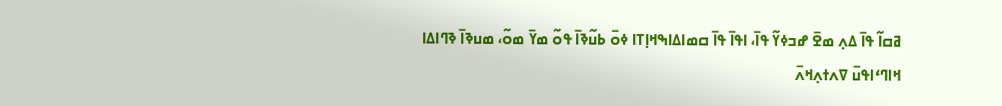ߥߛߊ߬ ߟߊ߫ ߡߍ߲ ߘߐ߫ ߝߏߦߌ߬ ߟߊ߫، ߊߟߊ߫ ߟߊ߫ ߛߘߊߡߊߒߞߊ߲ߠߊ ߦߋ߫ ߕߎ߬ߢߊ߫ ߟߋ߬ ߘߌ߫ ߘߋ߬، ߘߎߢߊ߫ ߢߣߊߡߊ ߞߊߣߵߊߟߎ߫ ߜߍߙߍ߲ߞߍ߫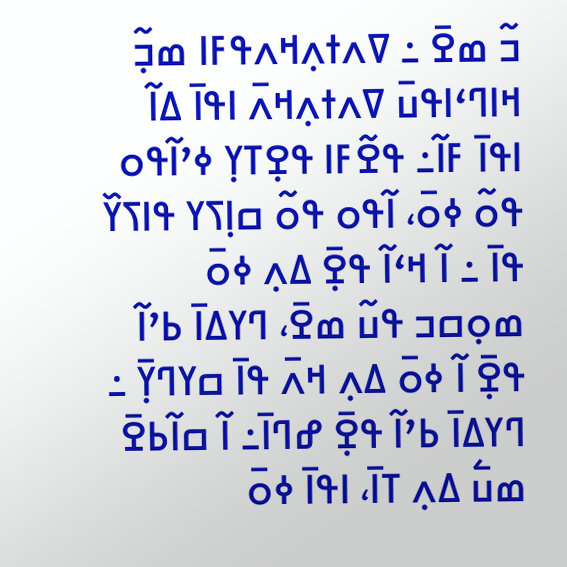ߏ߬ ߘߐ߫ ߸ ߜߍߙߍ߲ߞߍߟߓߊ ߘߏ߲߬ ߞߊߣߵߊߟߎ߫ ߜߍߙߍ߲ߞߍ߫ ߊߟߊ߫ ߡߊ߬
ߊߟߊ߫ ߓߊ߬߸ ߟߐ߬ߓߊ ߟߐ߲ߠߌ߲ ߦߴߊ߬ߟߋ ߟߋ߬ ߦߋ߫، ߊ߬ߟߋ ߟߋ߬ ߛߊ߲ߖߌ ߟߊߖߌ߰ ߟߊ߫ ߸ ߊ߬ ߞߵߊ߬ ߟߐ߲߫ ߡߍ߲ ߦߋ߫ ߘߋ߲ߛߏ ߟߎ߬ ߘߐ߫، ߣߌߡߊ߫ ߕߴߊ߬ ߟߐ߲߫ ߊ߬ ߦߋ߫ ߡߍ߲ ߞߍ߫ ߟߊ߫ ߛߌߣߌ߲߫ ߸ ߣߌߡߊ߫ ߕߴߊ߬ ߟߐ߲߫ ߝߣߊ߫߸ ߊ߬ ߛߊ߬ߕߐ߫ ߘߎ߱ ߡߍ߲ ߠߊ߫، ߊߟߊ߫ ߦߋ߫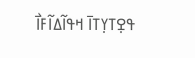ߟߐ߲ߠߌ߲ߠߊ߫ ߞߟߊ߬ߡߊ߬ߓߊ߯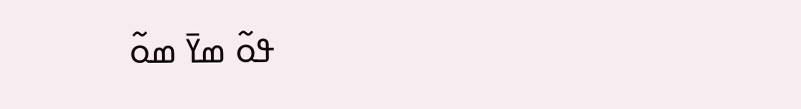ߟߋ߬ ߘߌ߫ ߘߋ߬